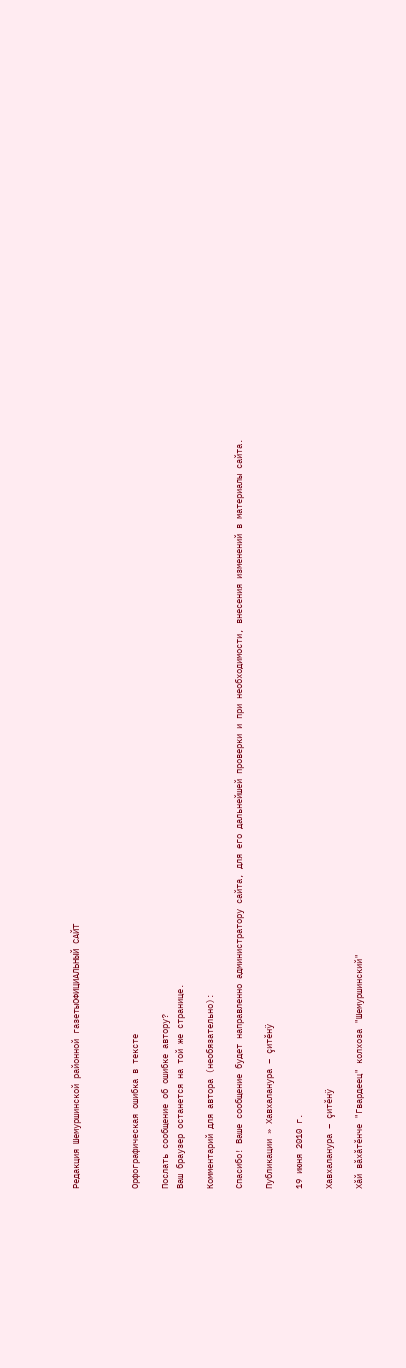Редакция Шемуршинской районной газетыОФИЦИАЛЬНЫЙ САЙТ



Орфографическая ошибка в тексте

Послать сообщение об ошибке автору?
Ваш браузер останется на той же странице.

Комментарий для автора (необязательно):

Спасибо! Ваше сообщение будет направленно администратору сайта, для его дальнейшей проверки и при необходимости, внесения изменений в материалы сайта.

Публикации » Хавхаланура – çитĕнÿ

19 июня 2010 г.

Хавхаланура – çитĕнÿ

Хăй вăхăтĕнче "Гвардеец" колхоза "Шемуршинский"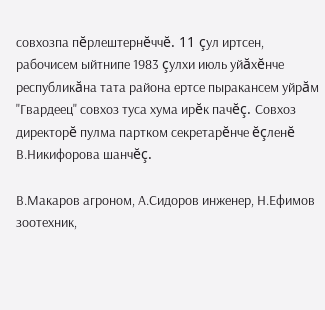совхозпа пĕрлештернĕччĕ. 11 çул иртсен, рабочисем ыйтнипе 1983 çулхи июль уйăхĕнче республикăна тата района ертсе пыракансем уйрăм "Гвардеец" совхоз туса хума ирĕк пачĕç. Совхоз директорĕ пулма партком секретарĕнче ĕçленĕ В.Никифорова шанчĕç.

В.Макаров агроном, А.Сидоров инженер, Н.Ефимов зоотехник,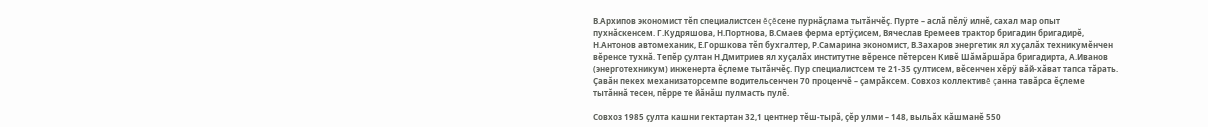В.Архипов экономист тĕп специалистсен ĕçĕсене пурнăçлама тытăнчĕç. Пурте – аслă пĕлÿ илнĕ, сахал мар опыт пухнăскенсем. Г.Кудряшова, Н.Портнова, В.Смаев ферма ертÿçисем, Вячеслав Еремеев трактор бригадин бригадирĕ, Н.Антонов автомеханик, Е.Горшкова тĕп бухгалтер, Р.Самарина экономист, В.Захаров энергетик ял хуçалăх техникумĕнчен вĕренсе тухнă. Тепĕр çултан Н.Дмитриев ял хуçалăх институтне вĕренсе пĕтерсен Кивĕ Шăмăршăра бригадирта, А.Иванов (энерготехникум) инженерта ĕçлеме тытăнчĕç. Пур специалистсем те 21-35 çултисем, вĕсенчен хĕрÿ вăй-хăват тапса тăрать. Çавăн пекех механизаторсемпе водительсенчен 70 проценчĕ – çамрăксем. Совхоз коллективĕ çанна тавăрса ĕçлеме тытăннă тесен, пĕрре те йăнăш пулмасть пулĕ.

Совхоз 1985 çулта кашни гектартан 32,1 центнер тĕш-тырă, çĕр улми – 148, выльăх кăшманĕ 550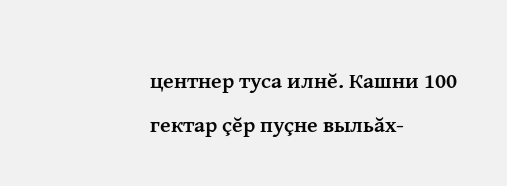центнер туса илнĕ. Кашни 100 гектар çĕр пуçне выльăх-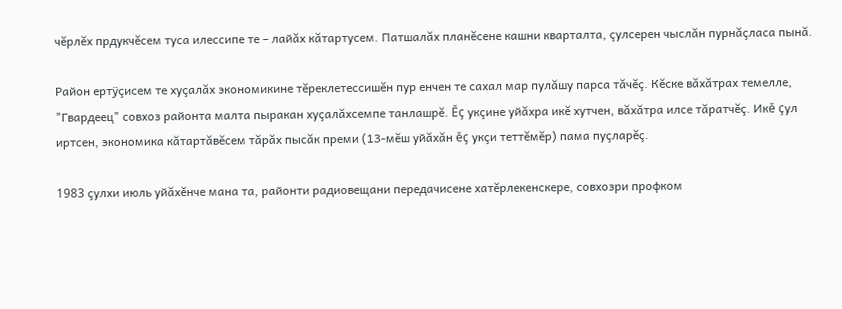чĕрлĕх прдукчĕсем туса илессипе те – лайăх кăтартусем. Патшалăх планĕсене кашни кварталта, çулсерен чыслăн пурнăçласа пынă.

Район ертÿçисем те хуçалăх экономикине тĕреклетессишĕн пур енчен те сахал мар пулăшу парса тăчĕç. Кĕске вăхăтрах темелле, "Гвардеец" совхоз районта малта пыракан хуçалăхсемпе танлашрĕ. Ĕç укçине уйăхра икĕ хутчен, вăхăтра илсе тăратчĕç. Икĕ çул иртсен, экономика кăтартăвĕсем тăрăх пысăк преми (13-мĕш уйăхăн ĕç укçи теттĕмĕр) пама пуçларĕç.

1983 çулхи июль уйăхĕнче мана та, районти радиовещани передачисене хатĕрлекенскере, совхозри профком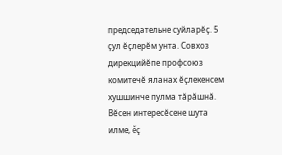председательне суйларĕç. 5 çул ĕçлерĕм унта. Совхоз дирекцийĕпе профсоюз комитечĕ яланах ĕçлекенсем хушшинче пулма тăрăшнă. Вĕсен интересĕсене шута илме, ĕç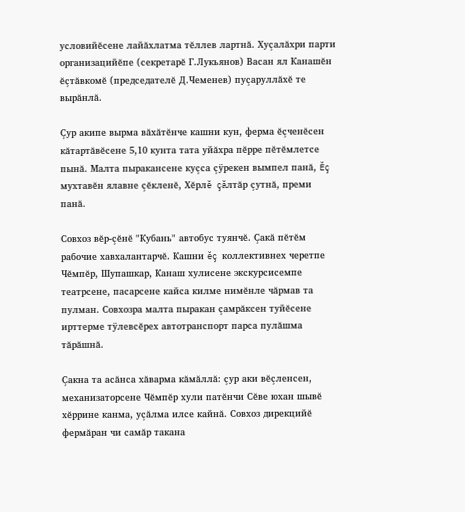условийĕсене лайăхлатма тĕллев лартнă. Хуçалăхри парти организацийĕпе (секретарĕ Г.Лукьянов) Васан ял Канашĕн ĕçтăвкомĕ (председателĕ Д.Чеменев) пуçаруллăхĕ те вырăнлă.

Çур акипе вырма вăхăтĕнче кашни кун, ферма ĕçченĕсен кăтартăвĕсене 5,10 кунта тата уйăхра пĕрре пĕтĕмлетсе пынă. Малта пыракансене куçса çÿрекен вымпел панă, Ĕç мухтавĕн ялавне çĕкленĕ, Хĕрлĕ çăлтăр çутнă, преми панă.

Совхоз вĕр-çĕнĕ "Кубань" автобус туянчĕ. Çакă пĕтĕм рабочие хавхалантарчĕ. Кашни ĕç коллективнех черетпе Чĕмпĕр, Шупашкар, Канаш хулисене экскурсисемпе театрсене, пасарсене кайса килме нимĕнле чăрмав та пулман. Совхозра малта пыракан çамрăксен туйĕсене ирттерме тÿлевсĕрех автотранспорт парса пулăшма тăрăшнă.

Çакна та асăнса хăварма кăмăллă: çур аки вĕçленсен, механизаторсене Чĕмпĕр хули патĕнчи Сĕве юхан шывĕ хĕррине канма, уçăлма илсе кайнă. Совхоз дирекцийĕ фермăран чи самăр такана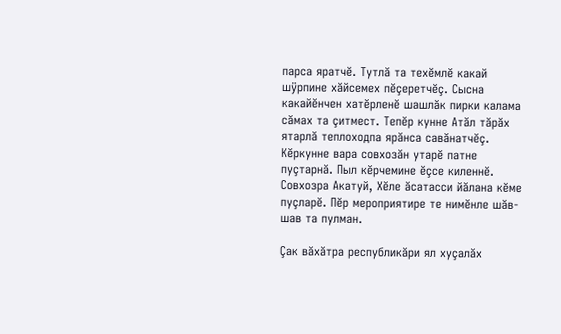парса яратчĕ. Тутлă та техĕмлĕ какай шÿрпине хăйсемех пĕçеретчĕç. Сысна какайĕнчен хатĕрленĕ шашлăк пирки калама сăмах та çитмест. Тепĕр кунне Атăл тăрăх ятарлă теплоходпа ярăнса савăнатчĕç. Кĕркунне вара совхозăн утарĕ патне пуçтарнă. Пыл кĕрчемине ĕçсе киленнĕ. Совхозра Акатуй, Хĕле ăсатасси йăлана кĕме пуçларĕ. Пĕр мероприятире те нимĕнле шăв-шав та пулман.

Çак вăхăтра республикăри ял хуçалăх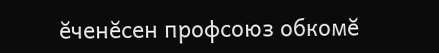ĕченĕсен профсоюз обкомĕ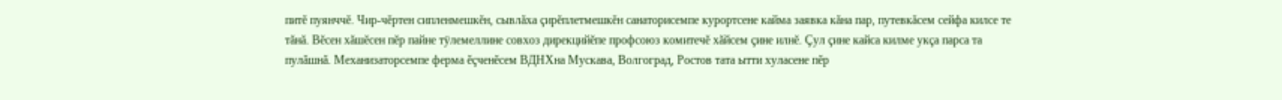питĕ пуянччĕ. Чир-чĕртен сипленмешкĕн, сывлăха çирĕплетмешкĕн санаторисемпе курортсене кайма заявка кăна пар, путевкăсем сейфа килсе те тăнă. Вĕсен хăшĕсен пĕр пайне тÿлемеллине совхоз дирекцийĕпе профсоюз комитечĕ хăйсем çине илнĕ. Çул çине кайса килме укçа парса та пулăшнă. Механизаторсемпе ферма ĕçченĕсем ВДНХна Мускава, Волгоград, Ростов тата ытти хуласене пĕр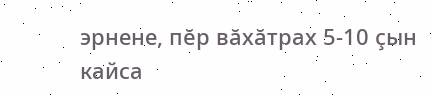эрнене, пĕр вăхăтрах 5-10 çын кайса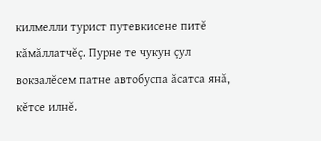килмелли турист путевкисене питĕ кăмăллатчĕç. Пурне те чукун çул вокзалĕсем патне автобуспа ăсатса янă, кĕтсе илнĕ.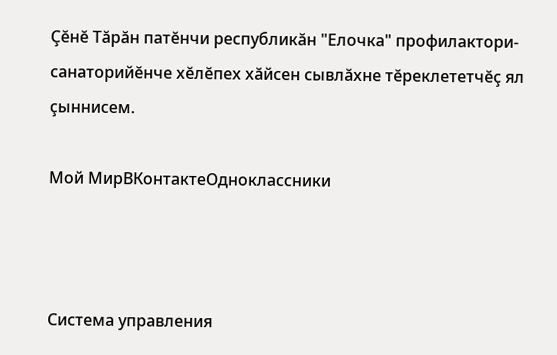Çĕнĕ Тăрăн патĕнчи республикăн "Елочка" профилактори-санаторийĕнче хĕлĕпех хăйсен сывлăхне тĕреклететчĕç ял çыннисем.

Мой МирВКонтактеОдноклассники



Система управления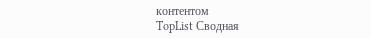контентом
TopList Сводная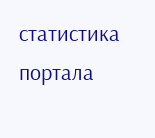статистика портала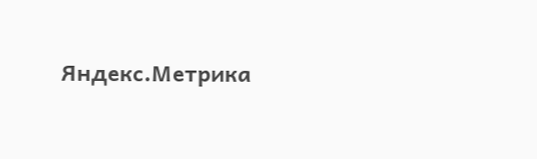Яндекс.Метрика